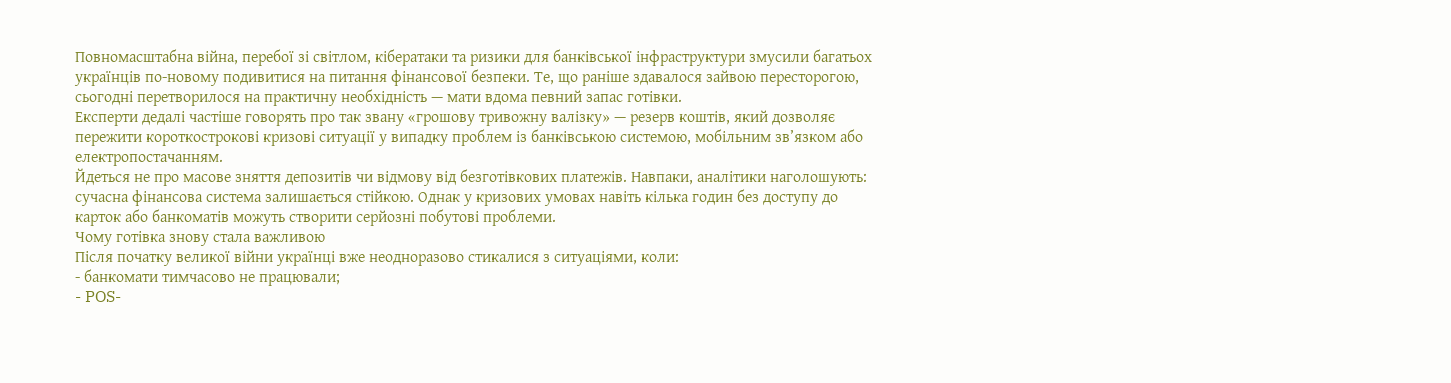Повномасштабна війна, перебої зі світлом, кібератаки та ризики для банківської інфраструктури змусили багатьох українців по-новому подивитися на питання фінансової безпеки. Те, що раніше здавалося зайвою пересторогою, сьогодні перетворилося на практичну необхідність — мати вдома певний запас готівки.
Експерти дедалі частіше говорять про так звану «грошову тривожну валізку» — резерв коштів, який дозволяє пережити короткострокові кризові ситуації у випадку проблем із банківською системою, мобільним зв’язком або електропостачанням.
Йдеться не про масове зняття депозитів чи відмову від безготівкових платежів. Навпаки, аналітики наголошують: сучасна фінансова система залишається стійкою. Однак у кризових умовах навіть кілька годин без доступу до карток або банкоматів можуть створити серйозні побутові проблеми.
Чому готівка знову стала важливою
Після початку великої війни українці вже неодноразово стикалися з ситуаціями, коли:
- банкомати тимчасово не працювали;
- POS-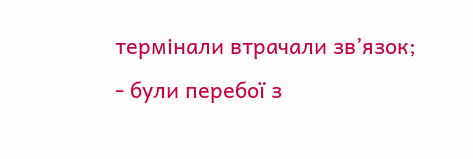термінали втрачали зв’язок;
- були перебої з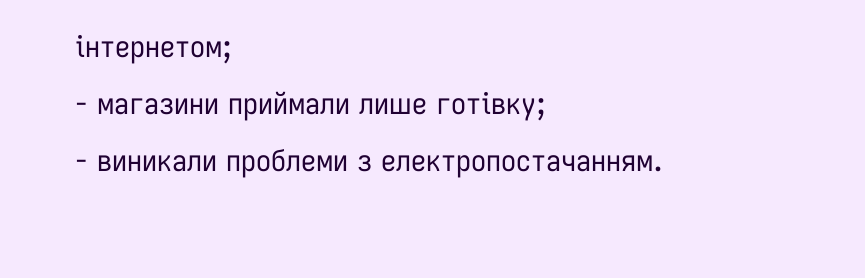інтернетом;
- магазини приймали лише готівку;
- виникали проблеми з електропостачанням.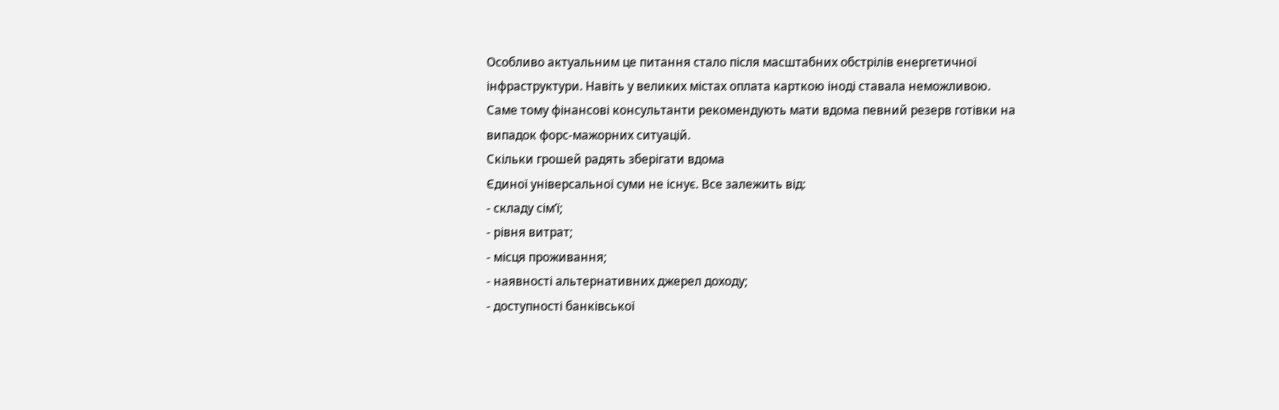Особливо актуальним це питання стало після масштабних обстрілів енергетичної інфраструктури. Навіть у великих містах оплата карткою іноді ставала неможливою.
Саме тому фінансові консультанти рекомендують мати вдома певний резерв готівки на випадок форс-мажорних ситуацій.
Скільки грошей радять зберігати вдома
Єдиної універсальної суми не існує. Все залежить від:
- складу сім’ї;
- рівня витрат;
- місця проживання;
- наявності альтернативних джерел доходу;
- доступності банківської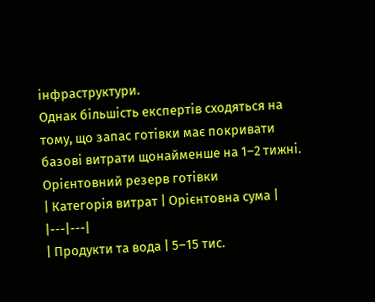інфраструктури.
Однак більшість експертів сходяться на тому, що запас готівки має покривати базові витрати щонайменше на 1–2 тижні.
Орієнтовний резерв готівки
| Категорія витрат | Орієнтовна сума |
|---|---|
| Продукти та вода | 5–15 тис.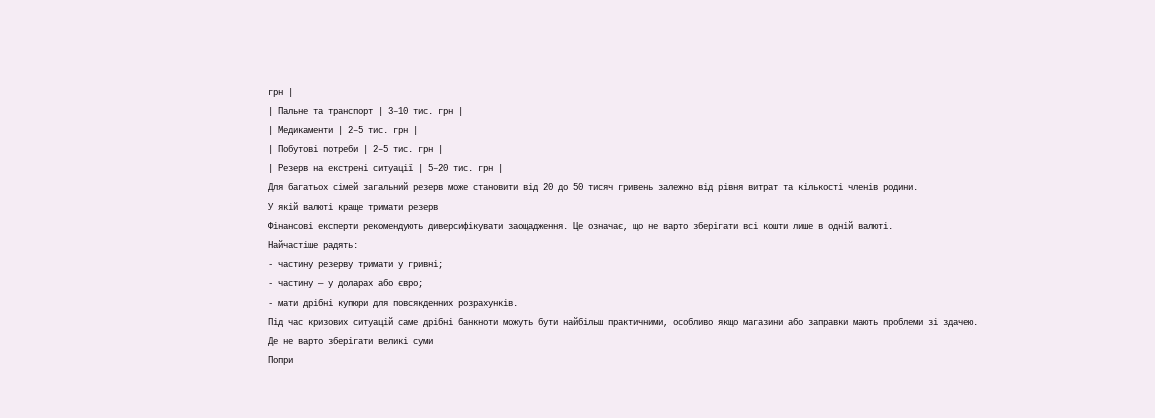грн |
| Пальне та транспорт | 3–10 тис. грн |
| Медикаменти | 2–5 тис. грн |
| Побутові потреби | 2–5 тис. грн |
| Резерв на екстрені ситуації | 5–20 тис. грн |
Для багатьох сімей загальний резерв може становити від 20 до 50 тисяч гривень залежно від рівня витрат та кількості членів родини.
У якій валюті краще тримати резерв
Фінансові експерти рекомендують диверсифікувати заощадження. Це означає, що не варто зберігати всі кошти лише в одній валюті.
Найчастіше радять:
- частину резерву тримати у гривні;
- частину — у доларах або євро;
- мати дрібні купюри для повсякденних розрахунків.
Під час кризових ситуацій саме дрібні банкноти можуть бути найбільш практичними, особливо якщо магазини або заправки мають проблеми зі здачею.
Де не варто зберігати великі суми
Попри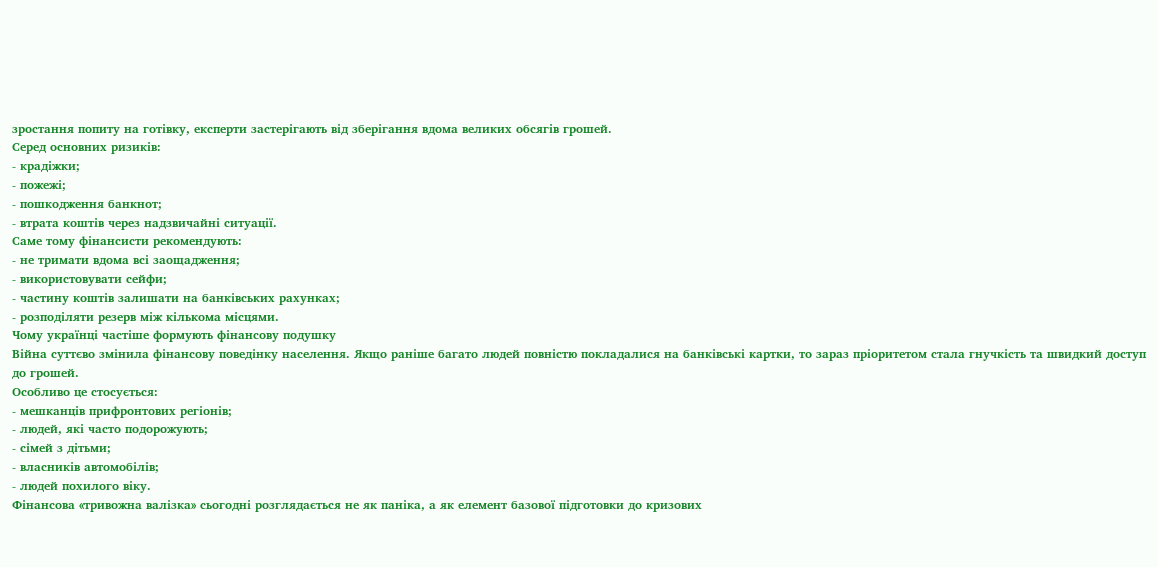зростання попиту на готівку, експерти застерігають від зберігання вдома великих обсягів грошей.
Серед основних ризиків:
- крадіжки;
- пожежі;
- пошкодження банкнот;
- втрата коштів через надзвичайні ситуації.
Саме тому фінансисти рекомендують:
- не тримати вдома всі заощадження;
- використовувати сейфи;
- частину коштів залишати на банківських рахунках;
- розподіляти резерв між кількома місцями.
Чому українці частіше формують фінансову подушку
Війна суттєво змінила фінансову поведінку населення. Якщо раніше багато людей повністю покладалися на банківські картки, то зараз пріоритетом стала гнучкість та швидкий доступ до грошей.
Особливо це стосується:
- мешканців прифронтових регіонів;
- людей, які часто подорожують;
- сімей з дітьми;
- власників автомобілів;
- людей похилого віку.
Фінансова «тривожна валізка» сьогодні розглядається не як паніка, а як елемент базової підготовки до кризових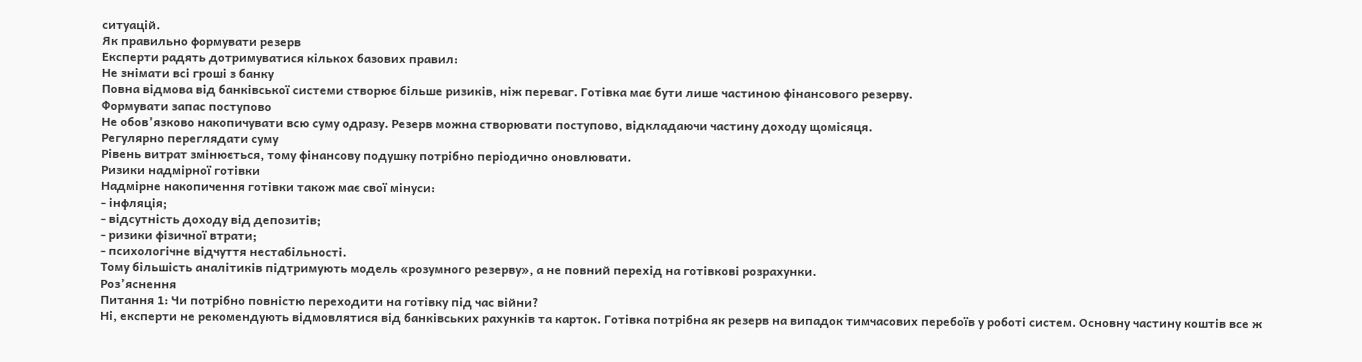ситуацій.
Як правильно формувати резерв
Експерти радять дотримуватися кількох базових правил:
Не знімати всі гроші з банку
Повна відмова від банківської системи створює більше ризиків, ніж переваг. Готівка має бути лише частиною фінансового резерву.
Формувати запас поступово
Не обов’язково накопичувати всю суму одразу. Резерв можна створювати поступово, відкладаючи частину доходу щомісяця.
Регулярно переглядати суму
Рівень витрат змінюється, тому фінансову подушку потрібно періодично оновлювати.
Ризики надмірної готівки
Надмірне накопичення готівки також має свої мінуси:
- інфляція;
- відсутність доходу від депозитів;
- ризики фізичної втрати;
- психологічне відчуття нестабільності.
Тому більшість аналітиків підтримують модель «розумного резерву», а не повний перехід на готівкові розрахунки.
Роз’яснення
Питання 1: Чи потрібно повністю переходити на готівку під час війни?
Ні, експерти не рекомендують відмовлятися від банківських рахунків та карток. Готівка потрібна як резерв на випадок тимчасових перебоїв у роботі систем. Основну частину коштів все ж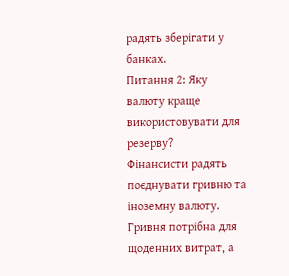радять зберігати у банках.
Питання 2: Яку валюту краще використовувати для резерву?
Фінансисти радять поєднувати гривню та іноземну валюту. Гривня потрібна для щоденних витрат, а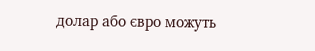долар або євро можуть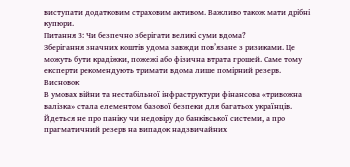виступати додатковим страховим активом. Важливо також мати дрібні купюри.
Питання 3: Чи безпечно зберігати великі суми вдома?
Зберігання значних коштів удома завжди пов’язане з ризиками. Це можуть бути крадіжки, пожежі або фізична втрата грошей. Саме тому експерти рекомендують тримати вдома лише помірний резерв.
Висновок
В умовах війни та нестабільної інфраструктури фінансова «тривожна валізка» стала елементом базової безпеки для багатьох українців. Йдеться не про паніку чи недовіру до банківської системи, а про прагматичний резерв на випадок надзвичайних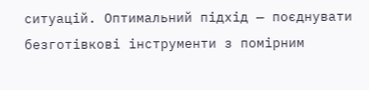ситуацій. Оптимальний підхід — поєднувати безготівкові інструменти з помірним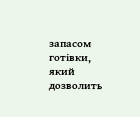запасом готівки, який дозволить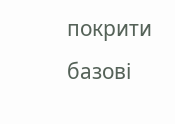покрити базові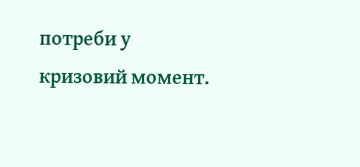потреби у кризовий момент.